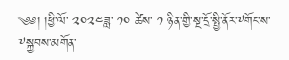༄༅། །ཕྱི་ལོ་ ༢༠༢༤ཟླ་ ༡༠ ཚེས་ ༡ ཉིན་གྱི་སྔ་དྲོ་སྤྱི་ནོར་༸གོང་ས་༸སྐྱབས་མགོན་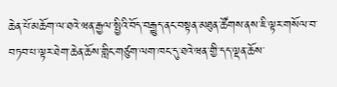ཆེན་པོ་མཆོག་ལ་ཐའེ་ཝན་རྒྱལ་སྤྱིའི་བོད་བརྒྱུད་ནང་བསྟན་མཐུན་ཚོགས་ནས་ཇི་ལྟར་གསོལ་བ་བཏབ་པ་ལྟར་ཐེག་ཆེན་ཆོས་གླིང་གཙུག་ལག་ཁང་དུ་ཐའེ་ཝན་གྱི་དད་ལྡན་ཆོས་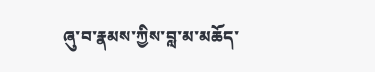ཞུ་བ་རྣམས་ཀྱིས་བླ་མ་མཆོད་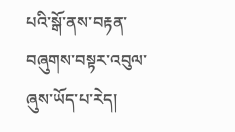པའི་སྒོ་ནས་བརྟན་བཞུགས་བསྟར་འབུལ་ཞུས་ཡོད་པ་རེད།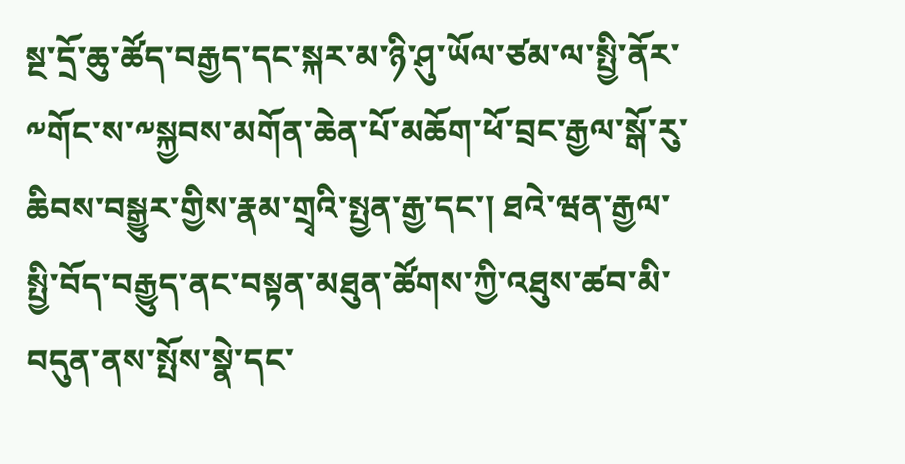སྔ་དྲོ་ཆུ་ཚོད་བརྒྱད་དང་སྐར་མ་ཉི་ཤུ་ཡོལ་ཙམ་ལ་སྤྱི་ནོར་༸གོང་ས་༸སྐྱབས་མགོན་ཆེན་པོ་མཆོག་ཕོ་བྲང་རྒྱལ་སྒོ་རུ་ཆིབས་བསྒྱུར་གྱིས་རྣམ་གྲྭའི་སྤྱན་རྒྱ་དང་། ཐའེ་ཝན་རྒྱལ་སྤྱི་བོད་བརྒྱུད་ནང་བསྟན་མཐུན་ཚོགས་ཀྱི་འཐུས་ཚབ་མི་བདུན་ནས་སྤོས་སྣེ་དང་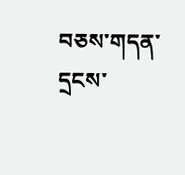བཅས་གདན་དྲངས་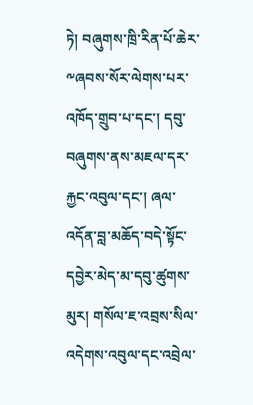ཏེ། བཞུགས་ཁྲི་རིན་པོ་ཆེར་༸ཞབས་སོར་ལེགས་པར་འཁོད་གྲུབ་པ་དང་། དབུ་བཞུགས་ནས་མཇལ་དར་རྐྱང་འབུལ་དང་། ཞལ་འདོན་བླ་མཆོད་བདེ་སྟོང་དབྱེར་མེད་མ་དབུ་ཚུགས་མུར། གསོལ་ཇ་འབྲས་སིལ་འདེགས་འབུལ་དང་འབྲེལ་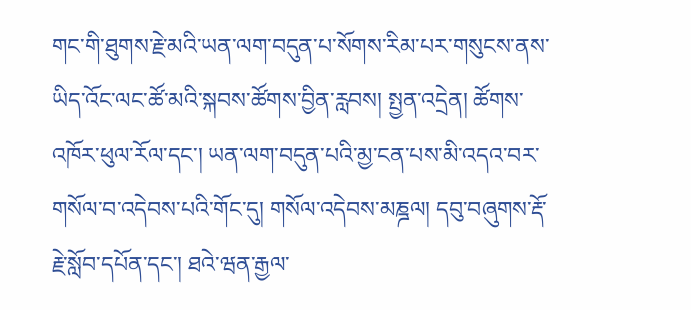གང་གི་ཐུགས་རྗེ་མའི་ཡན་ལག་བདུན་པ་སོགས་རིམ་པར་གསུངས་ནས་ཡིད་འོང་ལང་ཚོ་མའི་སྐབས་ཚོགས་བྱིན་རླབས། སྤྱན་འདྲེན། ཚོགས་འཁོར་ཕུལ་རོལ་དང་། ཡན་ལག་བདུན་པའི་མྱ་ངན་པས་མི་འདའ་བར་གསོལ་བ་འདེབས་པའི་གོང་དུ། གསོལ་འདེབས་མཎྜལ། དབུ་བཞུགས་རྡོ་རྗེ་སློབ་དཔོན་དང་། ཐའེ་ཝན་རྒྱལ་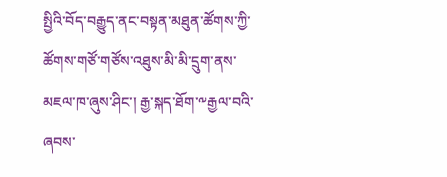སྤྱིའི་བོད་བརྒྱུད་ནང་བསྟན་མཐུན་ཚོགས་ཀྱི་ཚོགས་གཙོ་གཙོས་འཐུས་མི་མི་དྲུག་ནས་མཇལ་ཁ་ཞུས་ཤིང་། རྒྱ་སྐད་ཐོག་༸རྒྱལ་བའི་ཞབས་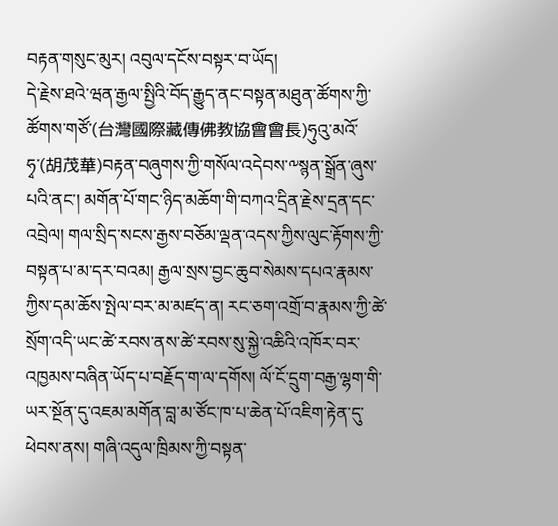བརྟན་གསུང་མུར། འབུལ་དངོས་བསྟར་བ་ཡོད།
དེ་རྗེས་ཐའེ་ཝན་རྒྱལ་སྤྱིའི་བོད་རྒྱུད་ནང་བསྟན་མཐུན་ཚོགས་ཀྱི་ཚོགས་གཙོ་(台灣國際藏傳佛教協會會長)ཧུའུ་མའོ་ཧྭ་(胡茂華)བརྟན་བཞུགས་ཀྱི་གསོལ་འདེབས་༸སྙན་སྒྲོན་ཞུས་པའི་ནང་། མགོན་པོ་གང་ཉིད་མཆོག་གི་བཀའ་དྲིན་རྗེས་དྲན་དང་འབྲེལ། གལ་སྲིད་སངས་རྒྱས་བཅོམ་ལྡན་འདས་ཀྱིས་ལུང་རྟོགས་ཀྱི་བསྟན་པ་མ་དར་བའམ། རྒྱལ་སྲས་བྱང་ཆུབ་སེམས་དཔའ་རྣམས་ཀྱིས་དམ་ཆོས་སྤེལ་བར་མ་མཛད་ན། རང་ཅག་འགྲོ་བ་རྣམས་ཀྱི་ཚེ་སྲོག་འདི་ཡང་ཚེ་རབས་ནས་ཚེ་རབས་སུ་སྐྱེ་འཆིའི་འཁོར་བར་འཁྱམས་བཞིན་ཡོད་པ་བརྗོད་ག་ལ་དགོས། ལོ་ངོ་དྲུག་བརྒྱ་ལྷག་གི་ཡར་སྔོན་དུ་འཇམ་མགོན་བླ་མ་ཙོང་ཁ་པ་ཆེན་པོ་འཇིག་རྟེན་དུ་ཕེབས་ནས། གཞི་འདུལ་ཁྲིམས་ཀྱི་བསྟན་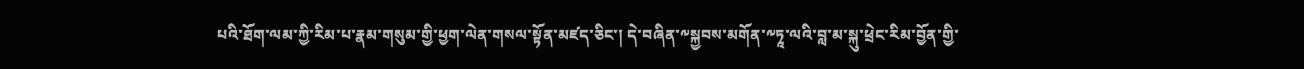པའི་ཐོག་ལམ་ཀྱི་རིམ་པ་རྣམ་གསུམ་གྱི་ཕྱག་ལེན་གསལ་སྟོན་མཛད་ཅིང་། དེ་བཞིན་༸སྐྱབས་མགོན་༸ཏཱ་ལའི་བླ་མ་སྐུ་ཕྲེང་རིམ་བྱོན་གྱི་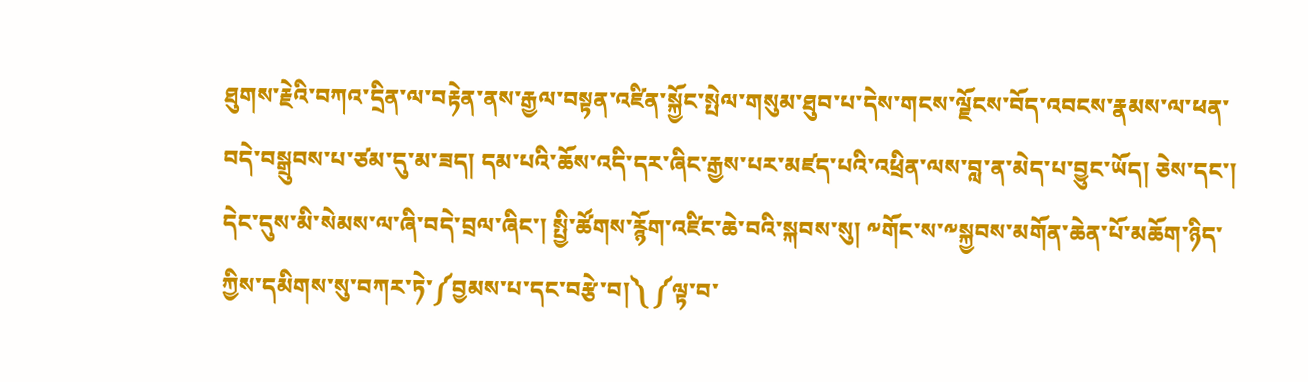ཐུགས་རྗེའི་བཀའ་དྲིན་ལ་བརྟེན་ནས་རྒྱལ་བསྟན་འཛིན་སྐྱོང་སྤེལ་གསུམ་ཐུབ་པ་དེས་གངས་ལྗོངས་བོད་འབངས་རྣམས་ལ་ཕན་བདེ་བསྒྲུབས་པ་ཙམ་དུ་མ་ཟད། དམ་པའི་ཆོས་འདི་དར་ཞིང་རྒྱས་པར་མཛད་པའི་འཕྲིན་ལས་བླ་ན་མེད་པ་བྱུང་ཡོད། ཅེས་དང་།
དེང་དུས་མི་སེམས་ལ་ཞི་བདེ་བྲལ་ཞིང་། སྤྱི་ཚོགས་རྙོག་འཛིང་ཆེ་བའི་སྐབས་སུ། ༸གོང་ས་༸སྐྱབས་མགོན་ཆེན་པོ་མཆོག་ཉིད་ཀྱིས་དམིགས་སུ་བཀར་ཏེ་༼བྱམས་པ་དང་བརྩེ་བ།༽ ༼ལྟ་བ་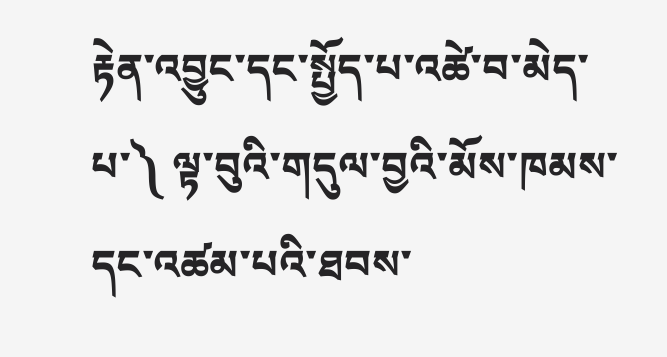རྟེན་འབྱུང་དང་སྤྱོད་པ་འཚེ་བ་མེད་པ་༽ ལྟ་བུའི་གདུལ་བྱའི་མོས་ཁམས་དང་འཚམ་པའི་ཐབས་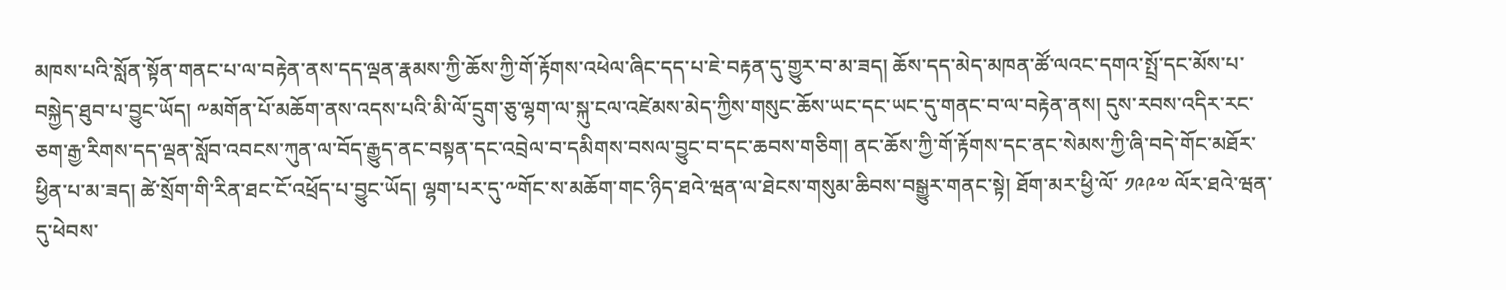མཁས་པའི་སློན་སྟོན་གནང་པ་ལ་བརྟེན་ནས་དད་ལྡན་རྣམས་ཀྱི་ཆོས་ཀྱི་གོ་རྟོགས་འཕེལ་ཞིང་དད་པ་ཇེ་བརྟན་དུ་གྱུར་བ་མ་ཟད། ཆོས་དད་མེད་མཁན་ཚོ་ལའང་དགའ་སྤྲོ་དང་མོས་པ་བསྐྱེད་ཐུབ་པ་བྱུང་ཡོད། ༸མགོན་པོ་མཆོག་ནས་འདས་པའི་མི་ལོ་དྲུག་ཅུ་ལྷག་ལ་སྐུ་ངལ་འཛེམས་མེད་ཀྱིས་གསུང་ཆོས་ཡང་དང་ཡང་དུ་གནང་བ་ལ་བརྟེན་ནས། དུས་རབས་འདིར་རང་ཅག་རྒྱ་རིགས་དད་ལྡན་སློབ་འབངས་ཀུན་ལ་བོད་རྒྱུད་ནང་བསྟན་དང་འབྲེལ་བ་དམིགས་བསལ་བྱུང་བ་དང་ཆབས་གཅིག། ནང་ཆོས་ཀྱི་གོ་རྟོགས་དང་ནང་སེམས་ཀྱི་ཞི་བདེ་གོང་མཐོར་ཕྱིན་པ་མ་ཟད། ཚེ་སྲོག་གི་རིན་ཐང་ངོ་འཕྲོད་པ་བྱུང་ཡོད། ལྷག་པར་དུ་༸གོང་ས་མཆོག་གང་ཉིད་ཐའེ་ཝན་ལ་ཐེངས་གསུམ་ཆིབས་བསྒྱུར་གནང་སྟེ། ཐོག་མར་ཕྱི་ལོ་ ༡༩༩༧ ལོར་ཐའེ་ཝན་དུ་ཕེབས་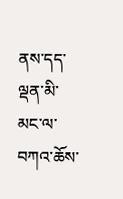ནས་དད་ལྡན་མི་མང་ལ་བཀའ་ཆོས་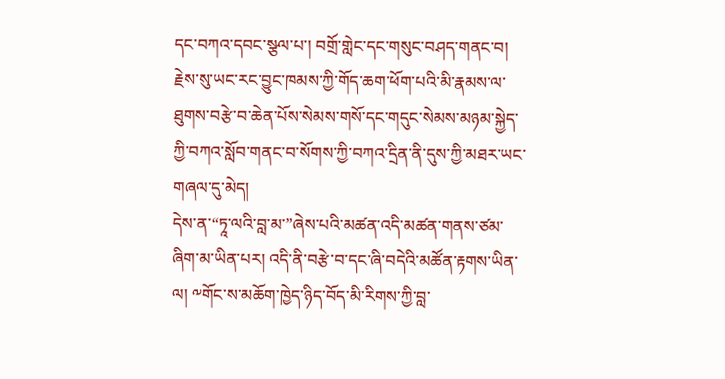དང་བཀའ་དབང་སྩལ་པ་། བགྲོ་གླེང་དང་གསུང་བཤད་གནང་བ། རྗེས་སུ་ཡང་རང་བྱུང་ཁམས་ཀྱི་གོད་ཆག་ཕོག་པའི་མི་རྣམས་ལ་ཐུགས་བརྩེ་བ་ཆེན་པོས་སེམས་གསོ་དང་གདུང་སེམས་མཉམ་སྐྱེད་ཀྱི་བཀའ་སློབ་གནང་བ་སོགས་ཀྱི་བཀའ་དྲིན་ནི་དུས་ཀྱི་མཐར་ཡང་གཞལ་དུ་མེད།
དེས་ན་“ཏཱ་ལའི་བླ་མ་”ཞེས་པའི་མཚན་འདི་མཚན་གནས་ཙམ་ཞིག་མ་ཡིན་པར། འདི་ནི་བརྩེ་བ་དང་ཞི་བདེའི་མཚོན་རྟགས་ཡིན་ལ། ༸གོང་ས་མཆོག་ཁྱེད་ཉིད་བོད་མི་རིགས་ཀྱི་བླ་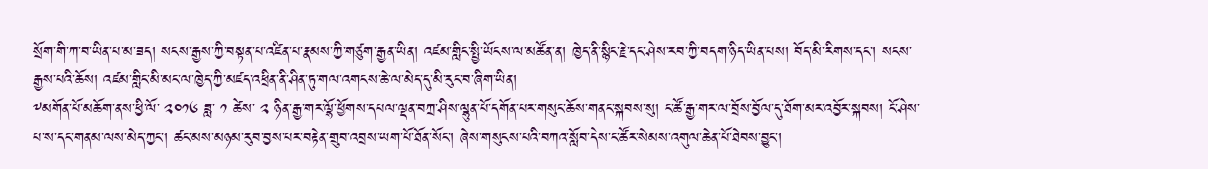སྲོག་གི་ཀ་བ་ཡིན་པ་མ་ཟད། སངས་རྒྱས་ཀྱི་བསྟན་པ་འཛིན་པ་རྣམས་ཀྱི་གཙུག་རྒྱན་ཡིན། འཛམ་གླིང་སྤྱི་ཡོངས་ལ་མཚོན་ན། ཁྱེད་ནི་སྙིང་རྗེ་དང་ཤེས་རབ་ཀྱི་བདག་ཉིད་ཡིན་པས། བོད་མི་རིགས་དང་། སངས་རྒྱས་པའི་ཆོས། འཛམ་གླིང་མི་མང་ལ་ཁྱེད་ཀྱི་མཛད་འཕྲིན་ནི་ཤིན་ཏུ་གལ་འགངས་ཆེ་ལ་མེད་དུ་མི་རུང་བ་ཞིག་ཡིན།
༸མགོན་པོ་མཆོག་ནས་ཕྱི་ལོ་ ༢༠༡༦ ཟླ་ ༡ ཚེས་ ༢ ཉིན་རྒྱ་གར་ལྷོ་ཕྱོགས་དཔལ་ལྡན་བཀྲ་ཤིས་ལྷུན་པོ་དགོན་པར་གསུང་ཆོས་གནང་སྐབས་སུ། ང་ཚོ་རྒྱ་གར་ལ་བྲོས་བྱོལ་དུ་ཐོག་མར་འབྱོར་སྐབས། ངོ་ཤེས་པ་ས་དང་གནམ་ལས་མེད་ཀྱང་། ཚང་མས་མཉམ་རུབ་བྱས་པར་བརྟེན་གྲུབ་འབྲས་ཡག་པོ་ཐོན་སོང་། ཞེས་གསུངས་པའི་བཀའ་སློབ་དེས་ང་ཚོར་སེམས་འགུལ་ཆེན་པོ་ཐེབས་བྱུང་།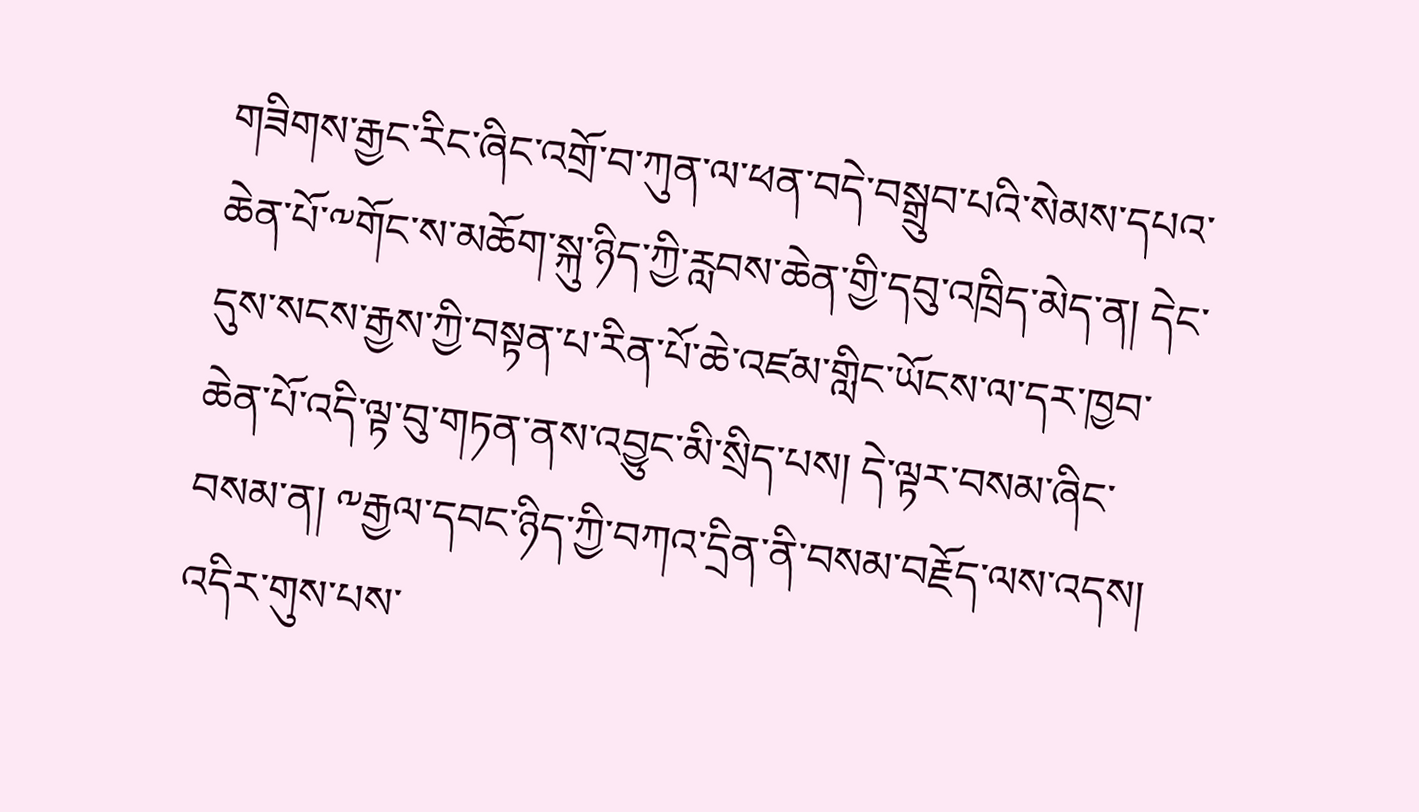གཟིགས་རྒྱང་རིང་ཞིང་འགྲོ་བ་ཀུན་ལ་ཕན་བདེ་བསྒྲུབ་པའི་སེམས་དཔའ་ཆེན་པོ་༸གོང་ས་མཆོག་སྐུ་ཉིད་ཀྱི་རླབས་ཆེན་གྱི་དབུ་འཁྲིད་མེད་ན། དེང་དུས་སངས་རྒྱས་ཀྱི་བསྟན་པ་རིན་པོ་ཆེ་འཛམ་གླིང་ཡོངས་ལ་དར་ཁྱབ་ཆེན་པོ་འདི་ལྟ་བུ་གཏན་ནས་འབྱུང་མི་སྲིད་པས། དེ་ལྟར་བསམ་ཞིང་བསམ་ན། ༸རྒྱལ་དབང་ཉིད་ཀྱི་བཀའ་དྲིན་ནི་བསམ་བརྗོད་ལས་འདས།
འདིར་གུས་པས་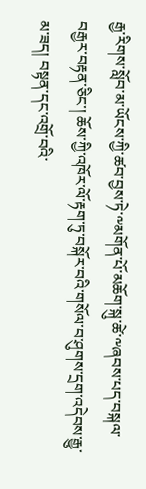རྒྱ་རིགས་སློབ་མ་ཡོངས་ཀྱི་ཚབ་བྱས་ཏེ་༸མགོན་པོ་མཆོག་སྐུ་ཚེ་༸ཞབས་པད་བསྐལ་བརྒྱར་བརྟན་ཅིང་། ཆོས་ཀྱི་འཁོར་ལོ་རྟག་ཏུ་བསྐོར་བའི་གསོལ་བ་ཤུགས་དྲག་འདེབས་རྒྱུ་མ་ཟད། བསྟན་དང་འགྲོ་བའི་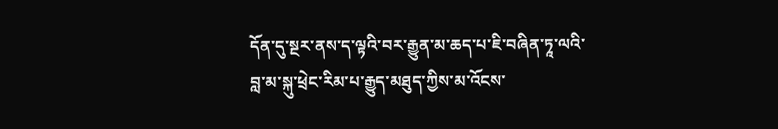དོན་དུ་སྔར་ནས་ད་ལྟའི་བར་རྒྱུན་མ་ཆད་པ་ཇི་བཞིན་ཏཱ་ལའི་བླ་མ་སྐུ་ཕྲེང་རིམ་པ་རྒྱུད་མཐུད་ཀྱིས་མ་འོངས་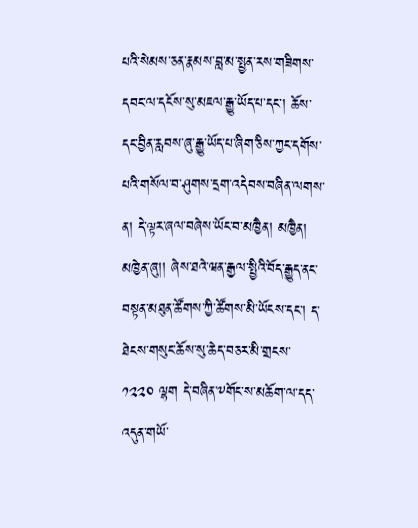པའི་སེམས་ཅན་རྣམས་བླ་མ་སྤྱན་རས་གཟིགས་དབང་ལ་དངོས་སུ་མཇལ་རྒྱུ་ཡོད་པ་དང་། ཆོས་དང་བྱིན་རླབས་ཞུ་རྒྱུ་ཡོད་པ་ཞིག་ཅིས་ཀྱང་དགོས་པའི་གསོལ་བ་ཤུགས་དྲག་འདེབས་བཞིན་ལགས་ན། དེ་ལྟར་ཞལ་བཞེས་ཡོང་བ་མཁྱཻན། མཁྱཻན། མཁྱེན་ཞུ།། ཞེས་ཐའེ་ཝན་རྒྱལ་སྤྱིའི་བོད་རྒྱུད་ནང་བསྟན་མཐུན་ཚོགས་ཀྱི་ཚོགས་མི་ཡོངས་དང་། ད་ཐེངས་གསུང་ཆོས་སུ་ཆེད་བཅར་མི་གྲངས་ ༡༢༢༠ ལྷག དེ་བཞིན་༸གོང་ས་མཆོག་ལ་དད་འདུན་གཡོ་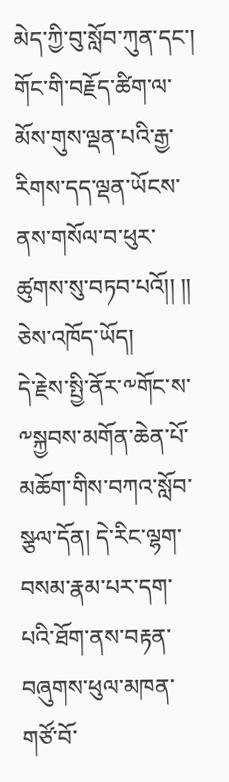མེད་ཀྱི་བུ་སློབ་ཀུན་དང་། གོང་གི་བརྗོད་ཚིག་ལ་མོས་གུས་ལྡན་པའི་རྒྱ་རིགས་དད་ལྡན་ཡོངས་ནས་གསོལ་བ་ཕུར་ཚུགས་སུ་བཏབ་པའོ།། །། ཅེས་འཁོད་ཡོད།
དེ་རྗེས་སྤྱི་ནོར་༸གོང་ས་༸སྐྱབས་མགོན་ཆེན་པོ་མཆོག་གིས་བཀའ་སློབ་སྩལ་དོན། དེ་རིང་ལྷག་བསམ་རྣམ་པར་དག་པའི་ཐོག་ནས་བརྟན་བཞུགས་ཕུལ་མཁན་གཙོ་བོ་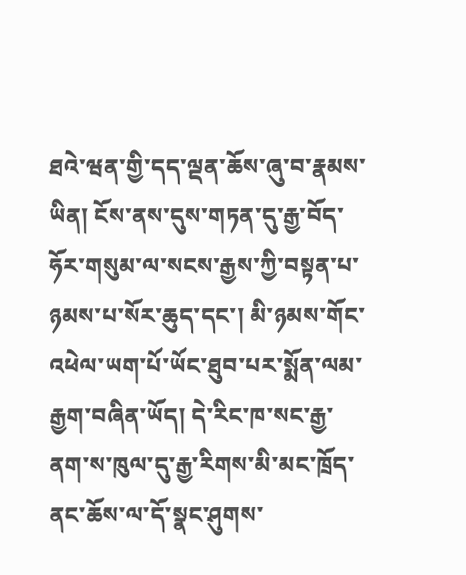ཐའེ་ཝན་གྱི་དད་ལྡན་ཆོས་ཞུ་བ་རྣམས་ཡིན། ངོས་ནས་དུས་གཏན་དུ་རྒྱ་བོད་ཧོར་གསུམ་ལ་སངས་རྒྱས་ཀྱི་བསྟན་པ་ཉམས་པ་སོར་ཆུད་དང་། མི་ཉམས་གོང་འཕེལ་ཡག་པོ་ཡོང་ཐུབ་པར་སྨོན་ལམ་རྒྱག་བཞིན་ཡོད། དེ་རིང་ཁ་སང་རྒྱ་ནག་ས་ཁུལ་དུ་རྒྱ་རིགས་མི་མང་ཁྲོད་ནང་ཆོས་ལ་དོ་སྣང་ཤུགས་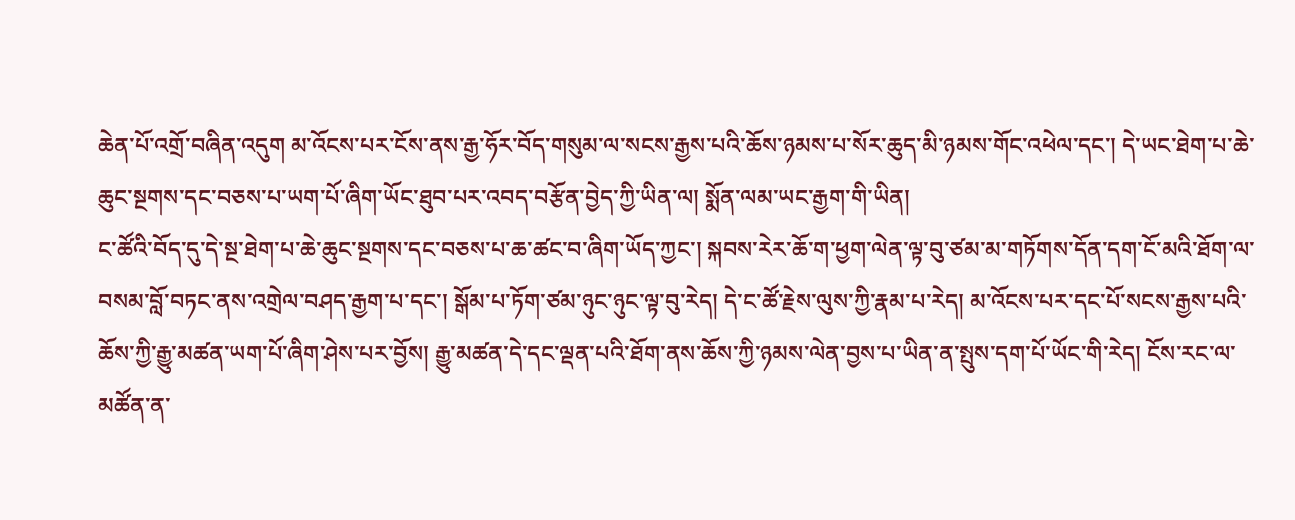ཆེན་པོ་འགྲོ་བཞིན་འདུག མ་འོངས་པར་ངོས་ནས་རྒྱ་ཧོར་བོད་གསུམ་ལ་སངས་རྒྱས་པའི་ཆོས་ཉམས་པ་སོར་ཆུད་མི་ཉམས་གོང་འཕེལ་དང་། དེ་ཡང་ཐེག་པ་ཆེ་ཆུང་སྔགས་དང་བཅས་པ་ཡག་པོ་ཞིག་ཡོང་ཐུབ་པར་འབད་བརྩོན་བྱེད་ཀྱི་ཡིན་ལ། སྨོན་ལམ་ཡང་རྒྱག་གི་ཡིན།
ང་ཚོའི་བོད་དུ་དེ་སྔ་ཐེག་པ་ཆེ་ཆུང་སྔགས་དང་བཅས་པ་ཆ་ཚང་བ་ཞིག་ཡོད་ཀྱང་། སྐབས་རེར་ཆོ་ག་ཕྱག་ལེན་ལྟ་བུ་ཙམ་མ་གཏོགས་དོན་དག་ངོ་མའི་ཐོག་ལ་བསམ་བློ་བཏང་ནས་འགྲེལ་བཤད་རྒྱག་པ་དང་། སྒོམ་པ་ཏོག་ཙམ་ཉུང་ཉུང་ལྟ་བུ་རེད། དེ་ང་ཚོ་རྗེས་ལུས་ཀྱི་རྣམ་པ་རེད། མ་འོངས་པར་དང་པོ་སངས་རྒྱས་པའི་ཆོས་ཀྱི་རྒྱུ་མཚན་ཡག་པོ་ཞིག་ཤེས་པར་བྱོས། རྒྱུ་མཚན་དེ་དང་ལྡན་པའི་ཐོག་ནས་ཆོས་ཀྱི་ཉམས་ལེན་བྱས་པ་ཡིན་ན་སྤུས་དག་པོ་ཡོང་གི་རེད། ངོས་རང་ལ་མཚོན་ན་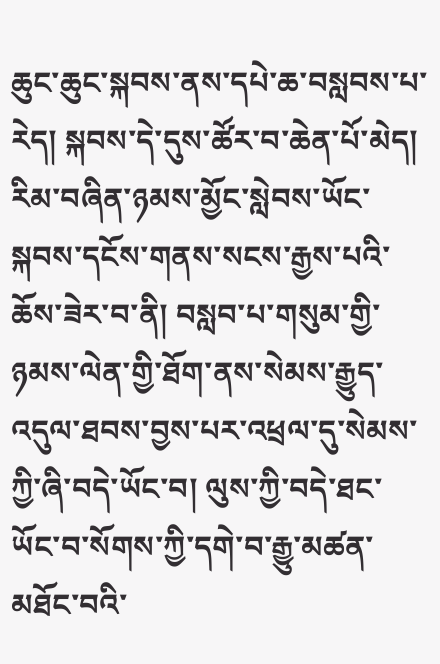ཆུང་ཆུང་སྐབས་ནས་དཔེ་ཆ་བསླབས་པ་རེད། སྐབས་དེ་དུས་ཚོར་བ་ཆེན་པོ་མེད། རིམ་བཞིན་ཉམས་མྱོང་སླེབས་ཡོང་སྐབས་དངོས་གནས་སངས་རྒྱས་པའི་ཆོས་ཟེར་བ་ནི། བསླབ་པ་གསུམ་གྱི་ཉམས་ལེན་གྱི་ཐོག་ནས་སེམས་རྒྱུད་འདུལ་ཐབས་བྱས་པར་འཕྲལ་དུ་སེམས་ཀྱི་ཞི་བདེ་ཡོང་བ། ལུས་ཀྱི་བདེ་ཐང་ཡོང་བ་སོགས་ཀྱི་དགེ་བ་རྒྱུ་མཚན་མཐོང་བའི་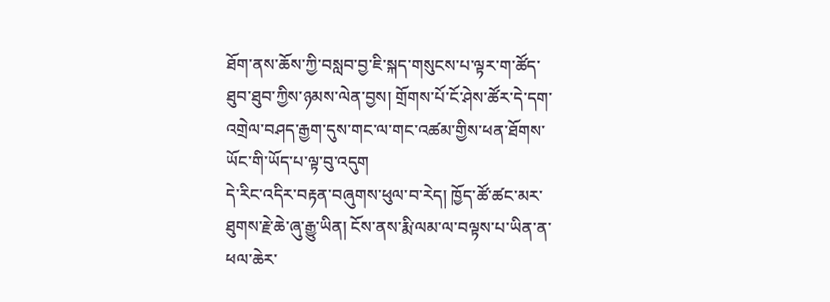ཐོག་ནས་ཆོས་ཀྱི་བསླབ་བྱ་ཇི་སྐད་གསུངས་པ་ལྟར་ག་ཚོད་ཐུབ་ཐུབ་ཀྱིས་ཉམས་ལེན་བྱས། གྲོགས་པོ་ངོ་ཤེས་ཚོར་དེ་དག་འགྲེལ་བཤད་རྒྱག་དུས་གང་ལ་གང་འཚམ་གྱིས་ཕན་ཐོགས་ཡོང་གི་ཡོད་པ་ལྟ་བུ་འདུག
དེ་རིང་འདིར་བརྟན་བཞུགས་ཕུལ་བ་རེད། ཁྱོད་ཚོ་ཚང་མར་ཐུགས་རྗེ་ཆེ་ཞུ་རྒྱུ་ཡིན། ངོས་ནས་རྨི་ལམ་ལ་བལྟས་པ་ཡིན་ན་ཕལ་ཆེར་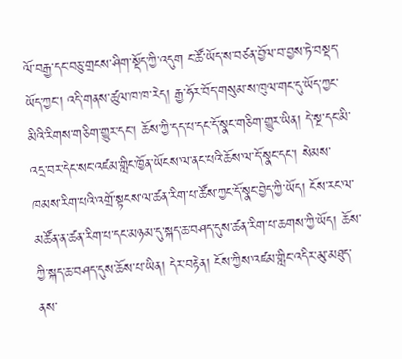ལོ་བརྒྱ་དང་བཅུ་གྲངས་ཤིག་སྡོད་ཀྱི་འདུག ང་ཚོ་ཡོད་ས་བཙན་བྱོལ་བ་བྱས་ཏེ་བསྡད་ཡོད་ཀྱང་། འདི་གནས་ཚུལ་ཁ་ཁ་རེད། རྒྱ་ཧོར་བོད་གསུམ་ས་ཁུལ་གང་དུ་ཡོད་ཀྱང་མིའི་རིགས་གཅིག་གྱུར་དང་། ཆོས་ཀྱི་དད་པ་དང་དོ་སྣང་གཅིག་གྱུར་ཡིན། དེ་སྔ་དང་མི་འདྲ་བར་དེང་སང་འཛམ་གླིང་ཁྱོན་ཡོངས་ལ་ནང་པའི་ཆོས་ལ་དོ་སྣང་དང་། སེམས་ཁམས་རིག་པའི་འགྲོ་སྟངས་ལ་ཚན་རིག་པ་ཚོས་ཀྱང་དོ་སྣང་བྱེད་ཀྱི་ཡོད། ངོས་རང་ལ་མཚོན་ན་ཚན་རིག་པ་དང་མཉམ་དུ་སྐད་ཆ་བཤད་དུས་ཚན་རིག་པ་ཆགས་ཀྱི་ཡོད། ཆོས་ཀྱི་སྐད་ཆ་བཤད་དུས་ཆོས་པ་ཡིན། དེར་བརྟེན། ངོས་ཀྱིས་འཛམ་གླིང་འདིར་མུ་མཐུད་ནས་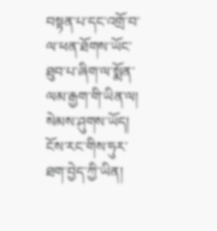བསྟན་པ་དང་འགྲོ་བ་ལ་ཕན་ཐོགས་ཡོང་ཐུབ་པ་ཞིག་ལ་སྨོན་ལམ་རྒྱག་གི་ཡིན་ལ། སེམས་ཤུགས་ཡོད། ངོས་རང་གིས་ཧུར་ཐག་བྱེད་ཀྱི་ཡིན།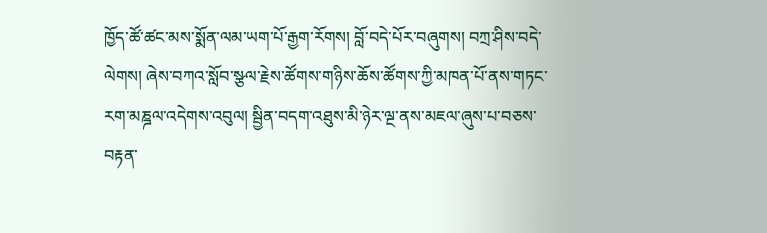ཁྱོད་ཚོ་ཚང་མས་སྨོན་ལམ་ཡག་པོ་རྒྱག་རོགས། བློ་བདེ་པོར་བཞུགས། བཀྲ་ཤིས་བདེ་ལེགས། ཞེས་བཀའ་སློབ་སྩལ་རྗེས་ཚོགས་གཉིས་ཆོས་ཚོགས་ཀྱི་མཁན་པོ་ནས་གཏང་རག་མཎྜལ་འདེགས་འབུལ། སྦྱིན་བདག་འཐུས་མི་ཉེར་ལྔ་ནས་མཇལ་ཞུས་པ་བཅས་བརྟན་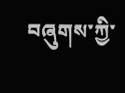བཞུགས་ཀྱི་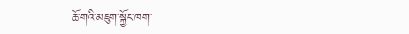ཆོ་གའི་མཇུག་སྐྱོང་ཁག་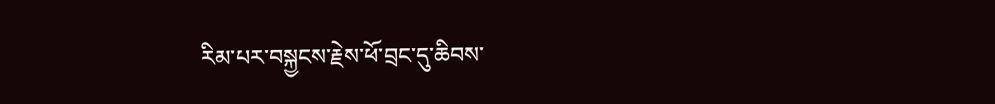རིམ་པར་བསྐྱངས་རྗེས་ཕོ་བྲང་དུ་ཆིབས་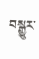བསྒྱུར་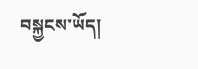བསྐྱངས་ཡོད།